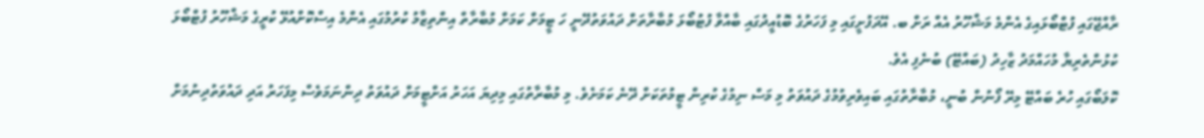ރާއްޖޭގައި ފުޓްބޯޅައިގެ އެންމެ މަޝްހޫރު އެއް ރަށް ބ. އޭދަފުށީގައި މި ފަހަރުގެ ބޮޑުއީދުގައި ބާއްވާ ފުޓުބޯޅަ މުބާރާތަށް ދައުވަތުދޭނީ ހަ ޓީމަށް ކަމަށް މުބާރާތް އިންތިޒާމު ކުރުމުގައި އެންމެ އިސްކޮށްއުޅޭ ކުރީގެ މަޝްހޫރު ފުޓްބޯޅަ ކުޅުންތެރިޔާ މުހައްމަދު ޒާހިދު (ބައްޓޭ) ބުނެފި އެވެ.
ކޮލަބޯގައި ހުރެ ބައްޓޭ މިރޭ ފޯނުން ބުނީ، މުބާރާތުގައި ބައިވެރިވުމުގެ ދައުވަތު މި މަސް ނިމުގެ ކުރިން ޓީމުތަކަށް ދޭނެ ކަމަށެވެ. މި މުބާރާތުގައި މިދިޔަ އަހަރު އަށްޓީމަށް ދައުވަތު ދިންނަމަވެސް މިފަހަރު އަދި ދައުވަތުދިނުމަށް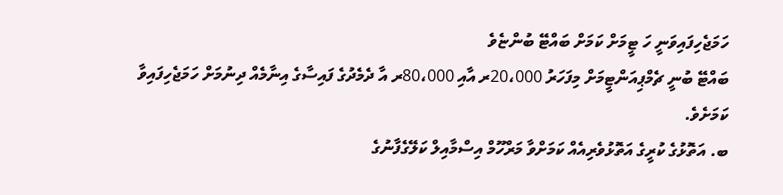ހަމަޖެހިފައިވަނީ ހަ ޓީމަށް ކަމަށް ބައްޓޭ ބުންޏެވެ
ބައްޓޭ ބުނީ ޗެމްޕިއަންޓީމަށް މިފަހަރު 20،000ރ އާއި 80،000ރ އާ ދެމެދުގެ ފައިސާގެ އިނާމެއް ދިނުމަށް ހަމަޖެހިފައިވާ ކަމަށެވެ.
ބ. އަތޮޅުގެ ކުރީގެ އަތޮޅުވެރިއެއް ކަމަށްވާ މަރްހޫމް އިސްމާއިލް ކަލޭގެފާނުގެ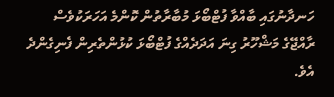ހަނދާނުގައި ބާއްވާ ފުޓްބޯޅަ މުބާރާތުން ކޮންމެ އަހަރަކުވެސް ރާއްޖޭގެ މަޝްހޫރު ގިނަ އަދަދެއްގެ ފުޓްބޯޅަ ކުޅުންތެރިން ފެނިގެންދެ އެވެ.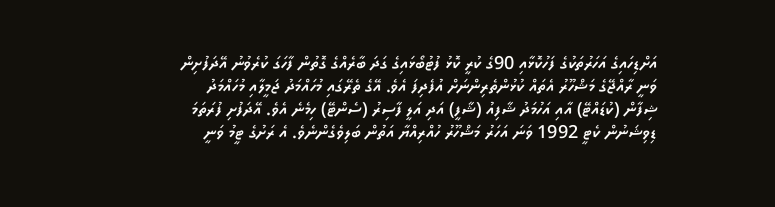އަށްޑިހައިގެ އަހަރުތަކުގެ ފަހުކޮޅާއި 90ގެ ކުރީ ކޮޅު ފުޓުބޯޅައިގެ ގަދަ ބާރެއްގެ ގޮތުން ފާހަގަ ކުރެވުނު އޭދަފުށިން ވަނީ ރާއްޖޭގެ މަޝްހޫރު އެތައް ކުޅުންތެރިންނަށް އުފެދިފަ އެވެ. އޭގެ ތެރޭގައި މުހައްމަދު ޖަމީލާއި މުހައްމަދު ޝިފާން (ކުޑައްޓޭ) އާއި އަހުމަދު ޝާފިއު (ޝާފީ) އަދި އަލީ ފާސިރު (ސެންޓޭ) ހިމެނެ އެވެ. އޭދަފުށި ފުރަތަމަ ޑިވިޝަނުން ކެޓީ 1992 ވަނަ އަހަރު މަޝްހޫރު ހުއްރިއްޔާ އަތުން ބަލިވެގެންނެވެ. އެ ރަށުގެ ޓީމު ވަނީ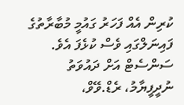ކުރިން އެއް ފަހަރު ގައުމީ މުބާރާތުގެ ފައިނަލްގައި ވެސް ކުޅެފަ އެވެ.
ސަންސެޓް އަށް ދައުވަތު ނުދީފީޔާމު، ރެޑް.ވޭވް،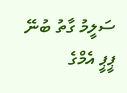ސަލީމު ގާތު ބުނޭ ޕީޕީ އެމްގެ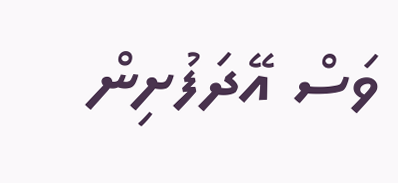ވަސް އޭދަފުށިން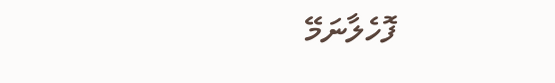ފޮހެލާނަމޭ